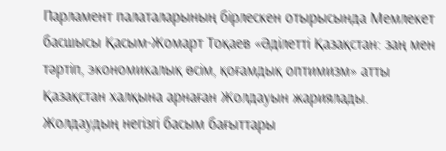Парламент палаталарының бірлескен отырысында Мемлекет басшысы Қасым-Жомарт Тоқаев «Әділетті Қазақстан: заң мен тәртіп, экономикалық өсім, қоғамдық оптимизм» атты Қазақстан халқына арнаған Жолдауын жариялады. Жолдаудың негізгі басым бағыттары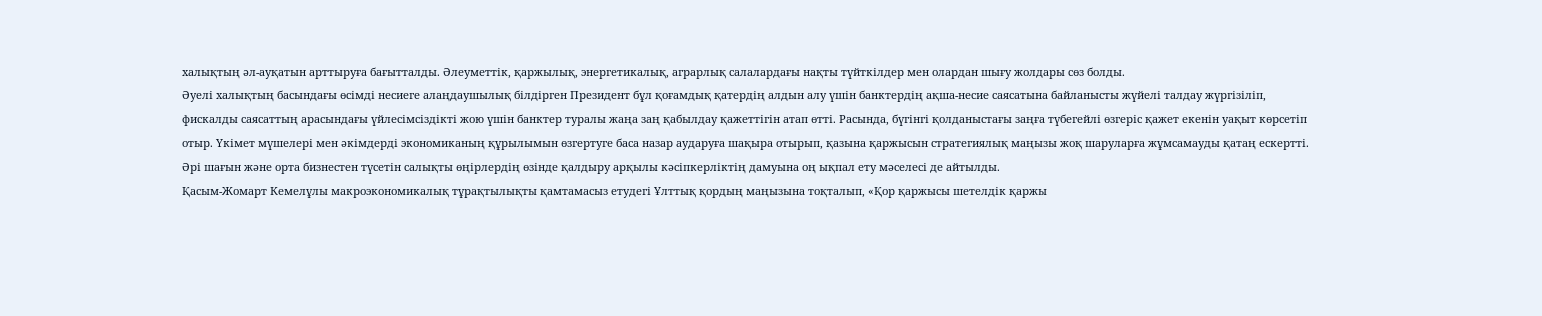халықтың әл-ауқатын арттыруға бағытталды. Әлеуметтік, қаржылық, энергетикалық, аграрлық салалардағы нақты түйткілдер мен олардан шығу жолдары сөз болды.
Әуелі халықтың басындағы өсімді несиеге алаңдаушылық білдірген Президент бұл қоғамдық қатердің алдын алу үшін банктердің ақша-несие саясатына байланысты жүйелі талдау жүргізіліп, фискалды саясаттың арасындағы үйлесімсіздікті жою үшін банктер туралы жаңа заң қабылдау қажеттігін атап өтті. Расында, бүгінгі қолданыстағы заңға түбегейлі өзгеріс қажет екенін уақыт көрсетіп отыр. Үкімет мүшелері мен әкімдерді экономиканың құрылымын өзгертуге баса назар аударуға шақыра отырып, қазына қаржысын стратегиялық маңызы жоқ шаруларға жұмсамауды қатаң ескертті. Әрі шағын және орта бизнестен түсетін салықты өңірлердің өзінде қалдыру арқылы кәсіпкерліктің дамуына оң ықпал ету мәселесі де айтылды.
Қасым-Жомарт Кемелұлы макроэкономикалық тұрақтылықты қамтамасыз етудегі Ұлттық қордың маңызына тоқталып, «Қор қаржысы шетелдік қаржы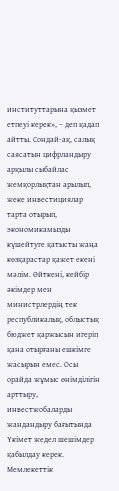институттарына қызмет етпеуі керек», – деп қадап айтты. Сондай-ақ, салық саясатын цифрландыру арқылы сыбайлас жемқорлықтан арылып, жеке инвестициялар тарта отырып, экономикамызды күшейтуге қатысты жаңа көзқарастар қажет екені мәлім. Өйткені, кейбір әкімдер мен министрлердің тек республикалық, облыстық бюджет қаржысын игеріп қана отырғаны ешкімге жасырын емес. Осы орайда жұмыс өнімділігін арттыру, инвестжобаларды жандандыру бағытында Үкімет жедел шешімдер қабылдау керек.
Мемлекеттік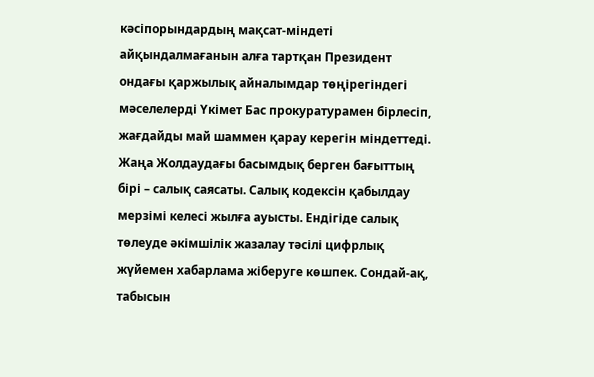кәсіпорындардың мақсат-міндеті айқындалмағанын алға тартқан Президент ондағы қаржылық айналымдар төңірегіндегі мәселелерді Үкімет Бас прокуратурамен бірлесіп, жағдайды май шаммен қарау керегін міндеттеді. Жаңа Жолдаудағы басымдық берген бағыттың бірі – салық саясаты. Салық кодексін қабылдау мерзімі келесі жылға ауысты. Ендігіде салық төлеуде әкімшілік жазалау тәсілі цифрлық жүйемен хабарлама жіберуге көшпек. Сондай-ақ, табысын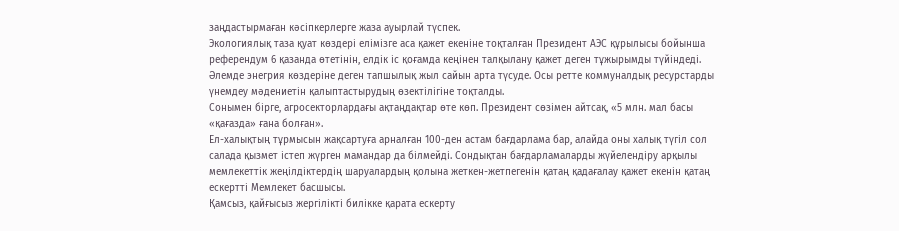заңдастырмаған кәсіпкерлерге жаза ауырлай түспек.
Экологиялық таза қуат көздері елімізге аса қажет екеніне тоқталған Президент АЭС құрылысы бойынша референдум 6 қазанда өтетінін, елдік іс қоғамда кеңінен талқылану қажет деген тұжырымды түйіндеді. Әлемде энегрия көздеріне деген тапшылық жыл сайын арта түсуде. Осы ретте коммуналдық ресурстарды үнемдеу мәдениетін қалыптастырудың өзектілігіне тоқталды.
Сонымен бірге, агросекторлардағы ақтаңдақтар өте көп. Президент сөзімен айтсақ, «5 млн. мал басы «қағазда» ғана болған».
Ел-халықтың тұрмысын жақсартуға арналған 100-ден астам бағдарлама бар, алайда оны халық түгіл сол салада қызмет істеп жүрген мамандар да білмейді. Сондықтан бағдарламаларды жүйелендіру арқылы мемлекеттік жеңілдіктердің шаруалардың қолына жеткен-жетпегенін қатаң қадағалау қажет екенін қатаң ескертті Мемлекет басшысы.
Қамсыз, қайғысыз жергілікті билікке қарата ескерту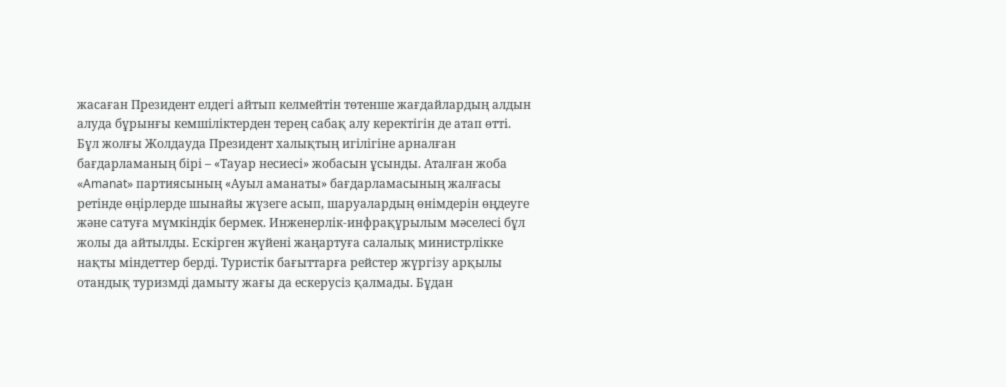жасаған Президент елдегі айтып келмейтін төтенше жағдайлардың алдын алуда бұрынғы кемшіліктерден терең сабақ алу керектігін де атап өтті.
Бұл жолғы Жолдауда Президент халықтың игілігіне арналған бағдарламаның бірі – «Тауар несиесі» жобасын ұсынды. Аталған жоба «Amanat» партиясының «Ауыл аманаты» бағдарламасының жалғасы ретінде өңірлерде шынайы жүзеге асып, шаруалардың өнімдерін өңдеуге және сатуға мүмкіндік бермек. Инженерлік-инфрақұрылым мәселесі бұл жолы да айтылды. Ескірген жүйені жаңартуға салалық министрлікке нақты міндеттер берді. Туристік бағыттарға рейстер жүргізу арқылы отандық туризмді дамыту жағы да ескерусіз қалмады. Бұдан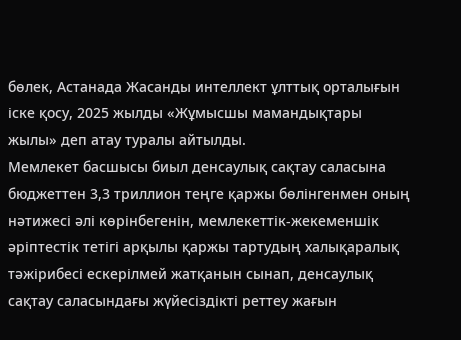бөлек, Астанада Жасанды интеллект ұлттық орталығын іске қосу, 2025 жылды «Жұмысшы мамандықтары жылы» деп атау туралы айтылды.
Мемлекет басшысы биыл денсаулық сақтау саласына бюджеттен 3,3 триллион теңге қаржы бөлінгенмен оның нәтижесі әлі көрінбегенін, мемлекеттік-жекеменшік әріптeстік тетігі арқылы қаржы тартудың халықаралық тәжірибесі ескерілмей жатқанын сынап, денсаулық сақтау саласындағы жүйесіздікті реттеу жағын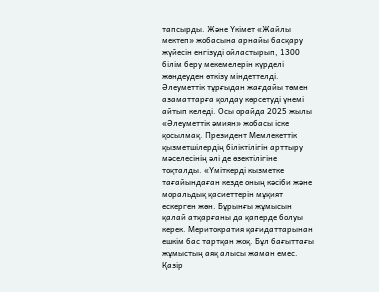тапсырды. Және Үкімет «Жайлы мектеп» жобасына арнайы басқару жүйесін енгізуді ойластырып, 1300 білім беру мекемелерін күрделі жөндеуден өткізу міндеттелді.
Әлеуметтік тұрғыдан жағдайы төмен азаматтарға қолдау көрсетуді үнемі айтып келеді. Осы орайда 2025 жылы «Әлеуметтік әмиян» жобасы іске қосылмақ. Президент Мемлекеттік қызметшілердің біліктілігін арттыру мәселесінің әлі де өзектілігіне тоқталды. «Үміткерді кызметке тағайындаған кезде оның кәсіби және моральдық қасиеттерін мұқият ескерген жөн. Бұрынғы жұмысын қалай атқарғаны да қаперде болуы керек. Меритократия қағидаттарынан ешкім бас тартқан жоқ. Бұл бағыттағы жұмыстың аяқ алысы жаман емес. Қазір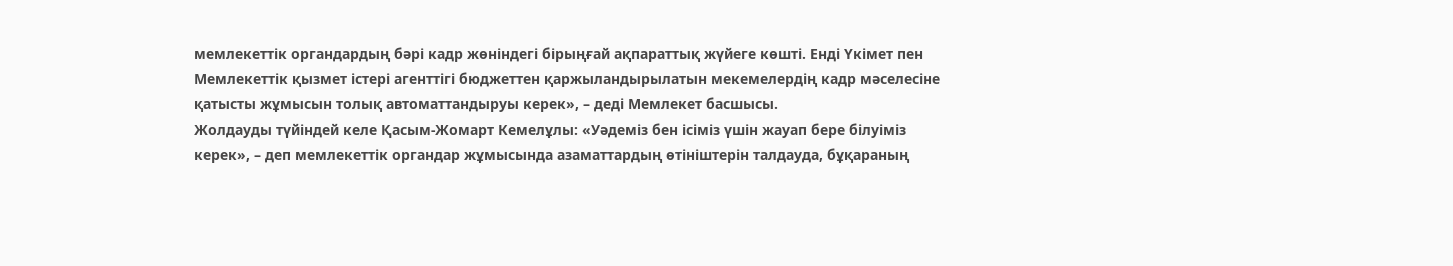мемлекеттік органдардың бәрі кадр жөніндегі бірыңғай ақпараттық жүйеге көшті. Енді Үкімет пен Мемлекеттік қызмет істері агенттігі бюджеттен қаржыландырылатын мекемелердің кадр мәселесіне қатысты жұмысын толық автоматтандыруы керек», – деді Мемлекет басшысы.
Жолдауды түйіндей келе Қасым-Жомарт Кемелұлы: «Уәдеміз бен ісіміз үшін жауап бере білуіміз керек», – деп мемлекеттік органдар жұмысында азаматтардың өтініштерін талдауда, бұқараның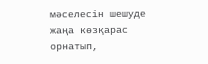мәселесін шешуде жаңа көзқарас орнатып,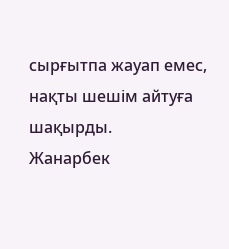сырғытпа жауап емес, нақты шешім айтуға шақырды.
Жанарбек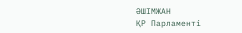ӘШІМЖАН
ҚР Парламенті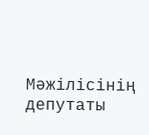Мәжілісінің депутаты